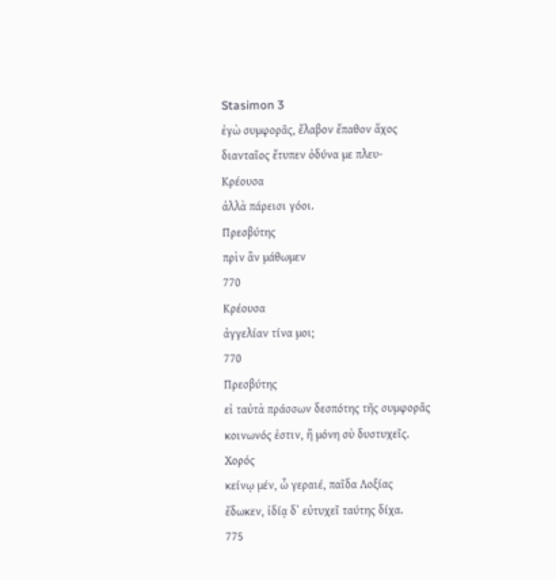Stasimon 3
ἐγὼ συμφορᾶς, ἔλαβον ἔπαθον ἄχος
διανταῖος ἔτυπεν ὀδύνα με πλευ-
Κρέουσα
ἀλλὰ πάρεισι γόοι.
Πρεσβύτης
πρὶν ἂν μάθωμεν
770
Κρέουσα
ἀγγελίαν τίνα μοι;
770
Πρεσβύτης
εἰ ταὐτὰ πράσσων δεσπότης τῆς συμφορᾶς
κοινωνός ἐστιν, ἢ μόνη σὺ δυστυχεῖς.
Χορός
κείνῳ μέν, ὦ γεραιέ, παῖδα Λοξίας
ἔδωκεν, ἰδίᾳ δʼ εὐτυχεῖ ταύτης δίχα.
775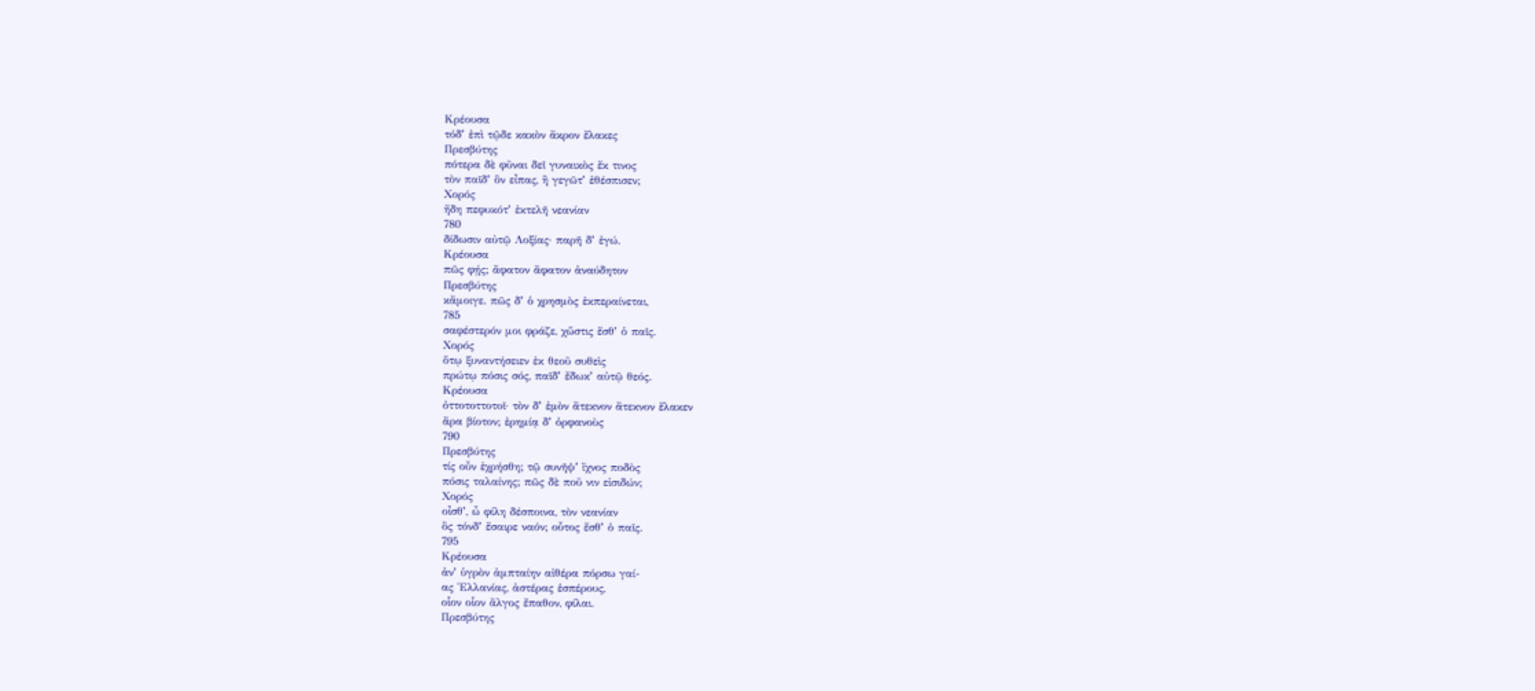Κρέουσα
τόδʼ ἐπὶ τῷδε κακὸν ἄκρον ἔλακες
Πρεσβύτης
πότερα δὲ φῦναι δεῖ γυναικὸς ἔκ τινος
τὸν παῖδʼ ὃν εἶπας, ἢ γεγῶτʼ ἐθέσπισεν;
Χορός
ἤδη πεφυκότʼ ἐκτελῆ νεανίαν
780
δίδωσιν αὐτῷ Λοξίας· παρῆ δʼ ἐγώ.
Κρέουσα
πῶς φῄς; ἄφατον ἄφατον ἀναύδητον
Πρεσβύτης
κἄμοιγε. πῶς δʼ ὁ χρησμὸς ἐκπεραίνεται,
785
σαφέστερόν μοι φράζε, χὥστις ἔσθʼ ὁ παῖς.
Χορός
ὅτῳ ξυναντήσειεν ἐκ θεοῦ συθεὶς
πρώτῳ πόσις σός, παῖδʼ ἔδωκʼ αὐτῷ θεός.
Κρέουσα
ὀττοτοττοτοῖ· τὸν δʼ ἐμὸν ἄτεκνον ἄτεκνον ἔλακεν
ἄρα βίοτον; ἐρημίᾳ δʼ ὀρφανοὺς
790
Πρεσβύτης
τίς οὖν ἐχρήσθη; τῷ συνῆψʼ ἴχνος ποδὸς
πόσις ταλαίνης; πῶς δὲ ποῦ νιν εἰσιδών;
Χορός
οἶσθʼ, ὦ φίλη δέσποινα, τὸν νεανίαν
ὃς τόνδʼ ἔσαιρε ναόν; οὗτος ἔσθʼ ὁ παῖς.
795
Κρέουσα
ἀνʼ ὑγρὸν ἀμπταίην αἰθέρα πόρσω γαί-
ας Ἑλλανίας, ἀστέρας ἑσπέρους,
οἷον οἷον ἄλγος ἔπαθον, φίλαι.
Πρεσβύτης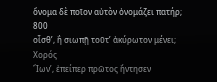ὄνομα δὲ ποῖον αὐτὸν ὀνομάζει πατήρ;
800
οἶσθʼ, ἢ σιωπῇ τοῦτʼ ἀκύρωτον μένει;
Χορός
Ἴωνʼ, ἐπείπερ πρῶτος ἤντησεν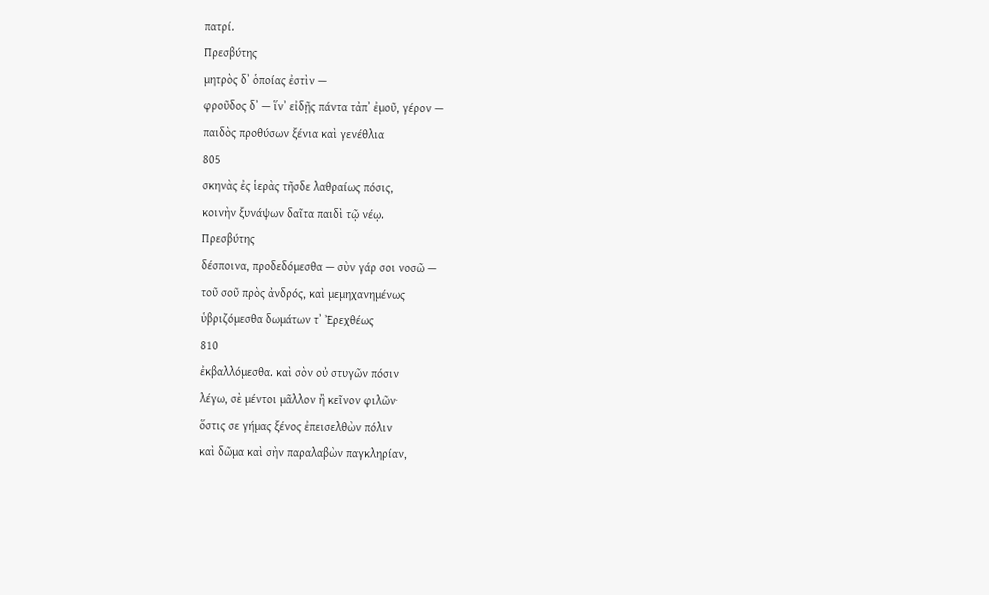πατρί.
Πρεσβύτης
μητρὸς δʼ ὁποίας ἐστὶν —
φροῦδος δʼ — ἵνʼ εἰδῇς πάντα τἀπʼ ἐμοῦ, γέρον —
παιδὸς προθύσων ξένια καὶ γενέθλια
805
σκηνὰς ἐς ἱερὰς τῆσδε λαθραίως πόσις,
κοινὴν ξυνάψων δαῖτα παιδὶ τῷ νέῳ.
Πρεσβύτης
δέσποινα, προδεδόμεσθα — σὺν γάρ σοι νοσῶ —
τοῦ σοῦ πρὸς ἀνδρός, καὶ μεμηχανημένως
ὑβριζόμεσθα δωμάτων τʼ Ἐρεχθέως
810
ἐκβαλλόμεσθα. καὶ σὸν οὐ στυγῶν πόσιν
λέγω, σὲ μέντοι μᾶλλον ἢ κεῖνον φιλῶν·
ὅστις σε γήμας ξένος ἐπεισελθὼν πόλιν
καὶ δῶμα καὶ σὴν παραλαβὼν παγκληρίαν,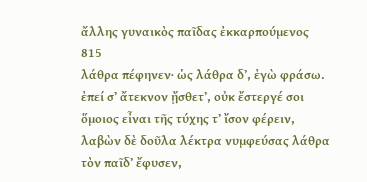ἄλλης γυναικὸς παῖδας ἐκκαρπούμενος
815
λάθρα πέφηνεν· ὡς λάθρα δʼ, ἐγὼ φράσω.
ἐπεί σʼ ἄτεκνον ᾔσθετʼ, οὐκ ἔστεργέ σοι
ὅμοιος εἶναι τῆς τύχης τʼ ἴσον φέρειν,
λαβὼν δὲ δοῦλα λέκτρα νυμφεύσας λάθρα
τὸν παῖδʼ ἔφυσεν,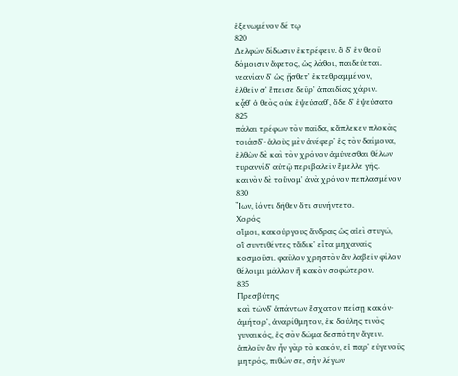ἐξενωμένον δέ τῳ
820
Δελφῶν δίδωσιν ἐκτρέφειν. ὃ δʼ ἐν θεοῦ
δόμοισιν ἄφετος, ὡς λάθοι, παιδεύεται.
νεανίαν δʼ ὡς ᾔσθετʼ ἐκτεθραμμένον,
ἐλθεῖν σʼ ἔπεισε δεῦρʼ ἀπαιδίας χάριν.
κᾆθʼ ὁ θεὸς οὐκ ἐψεύσαθʼ, ὅδε δʼ ἐψεύσατο
825
πάλαι τρέφων τὸν παῖδα, κἄπλεκεν πλοκὰς
τοιάσδʼ· ἁλοὺς μὲν ἀνέφερʼ ἐς τὸν δαίμονα,
ἐλθὼν δὲ καὶ τὸν χρόνον ἀμύνεσθαι θέλων
τυραννίδʼ αὐτῷ περιβαλεῖν ἔμελλε γῆς.
καινὸν δὲ τοὔνομʼ ἀνὰ χρόνον πεπλασμένον
830
Ἴων, ἰόντι δῆθεν ὅτι συνήντετο.
Χορός
οἴμοι, κακούργους ἄνδρας ὡς αἰεὶ στυγῶ,
οἳ συντιθέντες τἄδικʼ εἶτα μηχαναῖς
κοσμοῦσι. φαῦλον χρηστὸν ἂν λαβεῖν φίλον
θέλοιμι μᾶλλον ἢ κακὸν σοφώτερον.
835
Πρεσβύτης
καὶ τῶνδʼ ἁπάντων ἔσχατον πείσῃ κακόν·
ἀμήτορʼ, ἀναρίθμητον, ἐκ δούλης τινὸς
γυναικός, ἐς σὸν δῶμα δεσπότην ἄγειν.
ἁπλοῦν ἂν ἦν γὰρ τὸ κακόν, εἰ παρʼ εὐγενοῦς
μητρός, πιθών σε, σὴν λέγων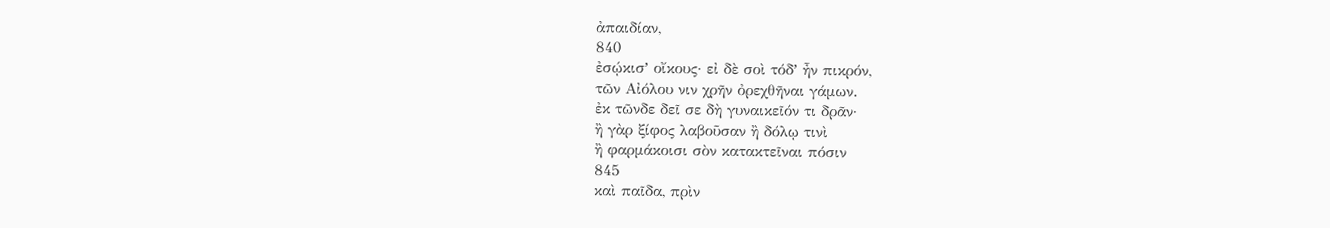ἀπαιδίαν,
840
ἐσῴκισʼ οἴκους· εἰ δὲ σοὶ τόδʼ ἦν πικρόν,
τῶν Αἰόλου νιν χρῆν ὀρεχθῆναι γάμων.
ἐκ τῶνδε δεῖ σε δὴ γυναικεῖόν τι δρᾶν·
ἢ γὰρ ξίφος λαβοῦσαν ἢ δόλῳ τινὶ
ἢ φαρμάκοισι σὸν κατακτεῖναι πόσιν
845
καὶ παῖδα, πρὶν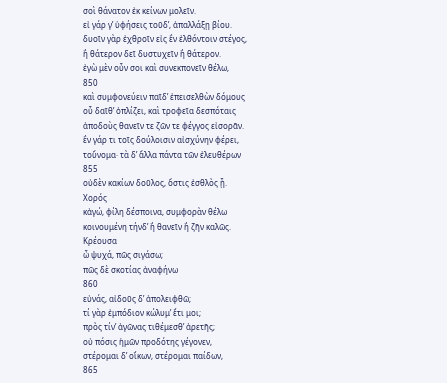σοὶ θάνατον ἐκ κείνων μολεῖν.
εἰ γάρ γʼ ὑφήσεις τοῦδʼ, ἀπαλλάξῃ βίου.
δυοῖν γὰρ ἐχθροῖν εἰς ἓν ἐλθόντοιν στέγος,
ἢ θάτερον δεῖ δυστυχεῖν ἢ θάτερον.
ἐγὼ μὲν οὖν σοι καὶ συνεκπονεῖν θέλω,
850
καὶ συμφονεύειν παῖδʼ ἐπεισελθὼν δόμους
οὗ δαῖθʼ ὁπλίζει, καὶ τροφεῖα δεσπόταις
ἀποδοὺς θανεῖν τε ζῶν τε φέγγος εἰσορᾶν.
ἓν γάρ τι τοῖς δούλοισιν αἰσχύνην φέρει,
τοὔνομα· τὰ δʼ ἄλλα πάντα τῶν ἐλευθέρων
855
οὐδὲν κακίων δοῦλος, ὅστις ἐσθλὸς ᾖ.
Χορός
κἀγώ, φίλη δέσποινα, συμφορὰν θέλω
κοινουμένη τήνδʼ ἢ θανεῖν ἢ ζῆν καλῶς.
Κρέουσα
ὦ ψυχά, πῶς σιγάσω;
πῶς δὲ σκοτίας ἀναφήνω
860
εὐνάς, αἰδοῦς δʼ ἀπολειφθῶ;
τί γὰρ ἐμπόδιον κώλυμʼ ἔτι μοι;
πρὸς τίνʼ ἀγῶνας τιθέμεσθʼ ἀρετῆς;
οὐ πόσις ἡμῶν προδότης γέγονεν,
στέρομαι δʼ οἴκων, στέρομαι παίδων,
865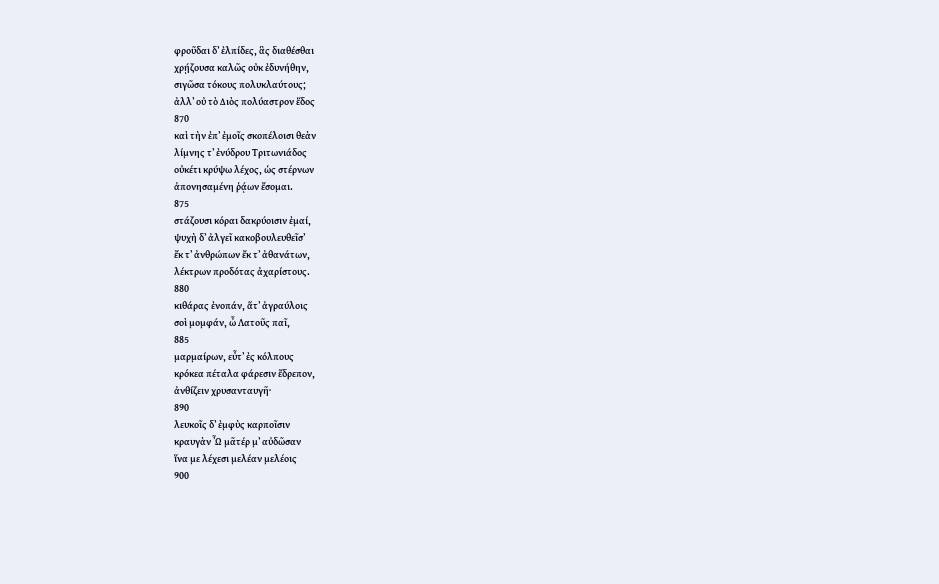φροῦδαι δʼ ἐλπίδες, ἃς διαθέσθαι
χρῄζουσα καλῶς οὐκ ἐδυνήθην,
σιγῶσα τόκους πολυκλαύτους;
ἀλλʼ οὐ τὸ Διὸς πολύαστρον ἕδος
870
καὶ τὴν ἐπʼ ἐμοῖς σκοπέλοισι θεὰν
λίμνης τʼ ἐνύδρου Τριτωνιάδος
οὐκέτι κρύψω λέχος, ὡς στέρνων
ἀπονησαμένη ῥᾴων ἔσομαι.
875
στάζουσι κόραι δακρύοισιν ἐμαί,
ψυχὴ δʼ ἀλγεῖ κακοβουλευθεῖσʼ
ἔκ τʼ ἀνθρώπων ἔκ τʼ ἀθανάτων,
λέκτρων προδότας ἀχαρίστους.
880
κιθάρας ἐνοπάν, ἅτʼ ἀγραύλοις
σοὶ μομφάν, ὦ Λατοῦς παῖ,
885
μαρμαίρων, εὖτʼ ἐς κόλπους
κρόκεα πέταλα φάρεσιν ἔδρεπον,
ἀνθίζειν χρυσανταυγῆ·
890
λευκοῖς δʼ ἐμφὺς καρποῖσιν
κραυγὰν Ὦ μᾶτέρ μʼ αὐδῶσαν
ἵνα με λέχεσι μελέαν μελέοις
900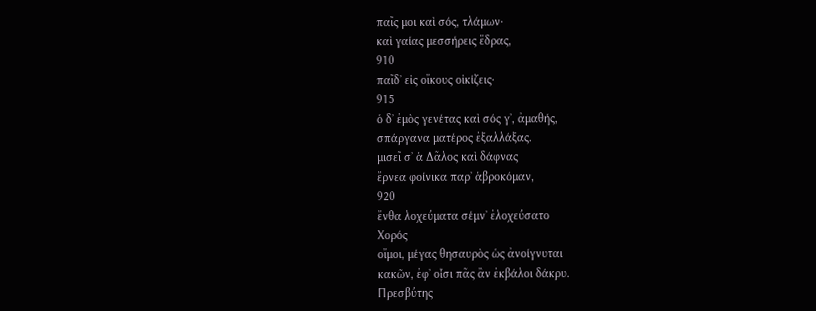παῖς μοι καὶ σός, τλάμων·
καὶ γαίας μεσσήρεις ἕδρας,
910
παῖδʼ εἰς οἴκους οἰκίζεις·
915
ὁ δʼ ἐμὸς γενέτας καὶ σός γʼ, ἀμαθής,
σπάργανα ματέρος ἐξαλλάξας.
μισεῖ σʼ ἁ Δᾶλος καὶ δάφνας
ἔρνεα φοίνικα παρʼ ἁβροκόμαν,
920
ἔνθα λοχεύματα σέμνʼ ἐλοχεύσατο
Χορός
οἴμοι, μέγας θησαυρὸς ὡς ἀνοίγνυται
κακῶν, ἐφʼ οἷσι πᾶς ἂν ἐκβάλοι δάκρυ.
Πρεσβύτης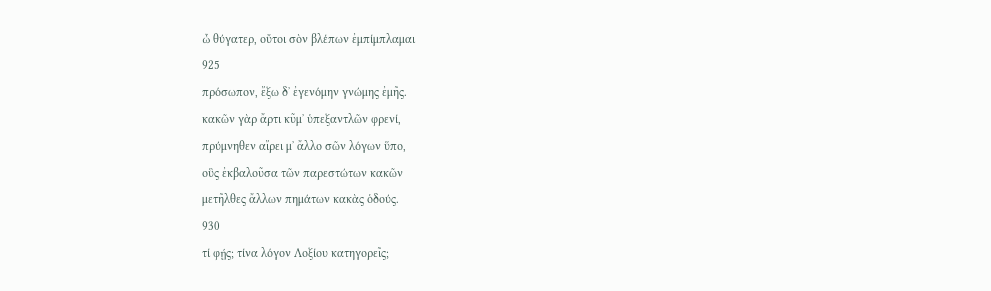ὦ θύγατερ, οὔτοι σὸν βλέπων ἐμπίμπλαμαι
925
πρόσωπον, ἔξω δʼ ἐγενόμην γνώμης ἐμῆς.
κακῶν γὰρ ἄρτι κῦμʼ ὑπεξαντλῶν φρενί,
πρύμνηθεν αἴρει μʼ ἄλλο σῶν λόγων ὕπο,
οὓς ἐκβαλοῦσα τῶν παρεστώτων κακῶν
μετῆλθες ἄλλων πημάτων κακὰς ὁδούς.
930
τί φῄς; τίνα λόγον Λοξίου κατηγορεῖς;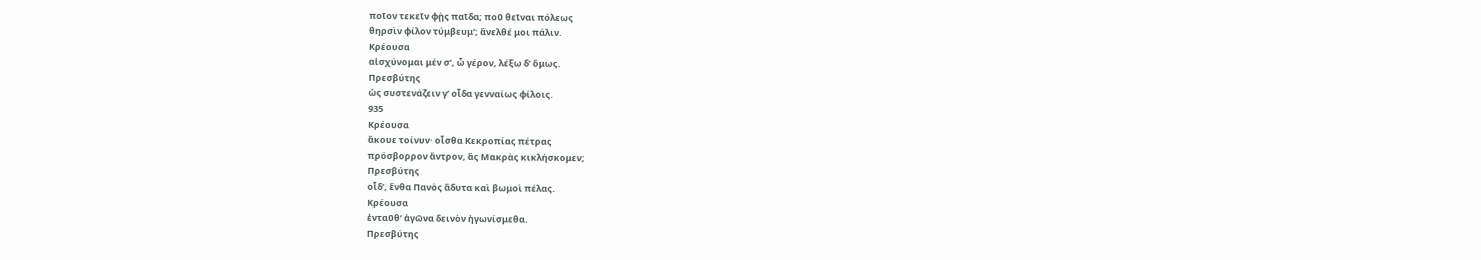ποῖον τεκεῖν φῂς παῖδα; ποῦ θεῖναι πόλεως
θηρσὶν φίλον τύμβευμʼ; ἄνελθέ μοι πάλιν.
Κρέουσα
αἰσχύνομαι μέν σʼ, ὦ γέρον, λέξω δʼ ὅμως.
Πρεσβύτης
ὡς συστενάζειν γʼ οἶδα γενναίως φίλοις.
935
Κρέουσα
ἄκουε τοίνυν· οἶσθα Κεκροπίας πέτρας
πρόσβορρον ἄντρον, ἃς Μακρὰς κικλήσκομεν;
Πρεσβύτης
οἶδʼ, ἔνθα Πανὸς ἄδυτα καὶ βωμοὶ πέλας.
Κρέουσα
ἐνταῦθʼ ἀγῶνα δεινὸν ἠγωνίσμεθα.
Πρεσβύτης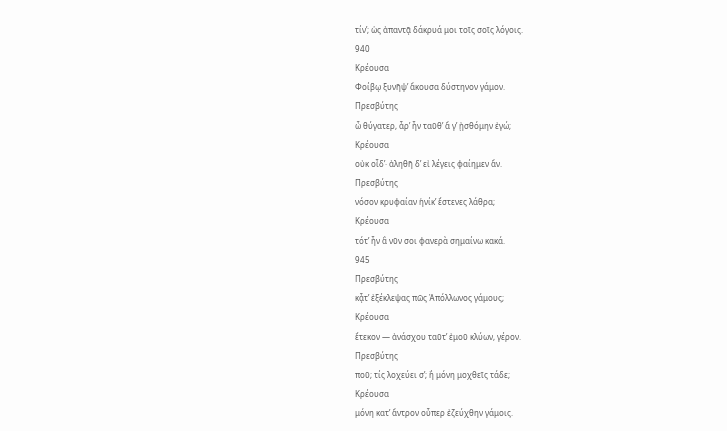τίνʼ; ὡς ἀπαντᾷ δάκρυά μοι τοῖς σοῖς λόγοις.
940
Κρέουσα
Φοίβῳ ξυνῆψʼ ἄκουσα δύστηνον γάμον.
Πρεσβύτης
ὦ θύγατερ, ἆρʼ ἦν ταῦθʼ ἅ γʼ ᾐσθόμην ἐγώ;
Κρέουσα
οὐκ οἶδʼ· ἀληθῆ δʼ εἰ λέγεις φαίημεν ἄν.
Πρεσβύτης
νόσον κρυφαίαν ἡνίκʼ ἔστενες λάθρα;
Κρέουσα
τότʼ ἦν ἃ νῦν σοι φανερὰ σημαίνω κακά.
945
Πρεσβύτης
κᾆτʼ ἐξέκλεψας πῶς Ἀπόλλωνος γάμους;
Κρέουσα
ἔτεκον — ἀνάσχου ταῦτʼ ἐμοῦ κλύων, γέρον.
Πρεσβύτης
ποῦ; τίς λοχεύει σʼ; ἢ μόνη μοχθεῖς τάδε;
Κρέουσα
μόνη κατʼ ἄντρον οὗπερ ἐζεύχθην γάμοις.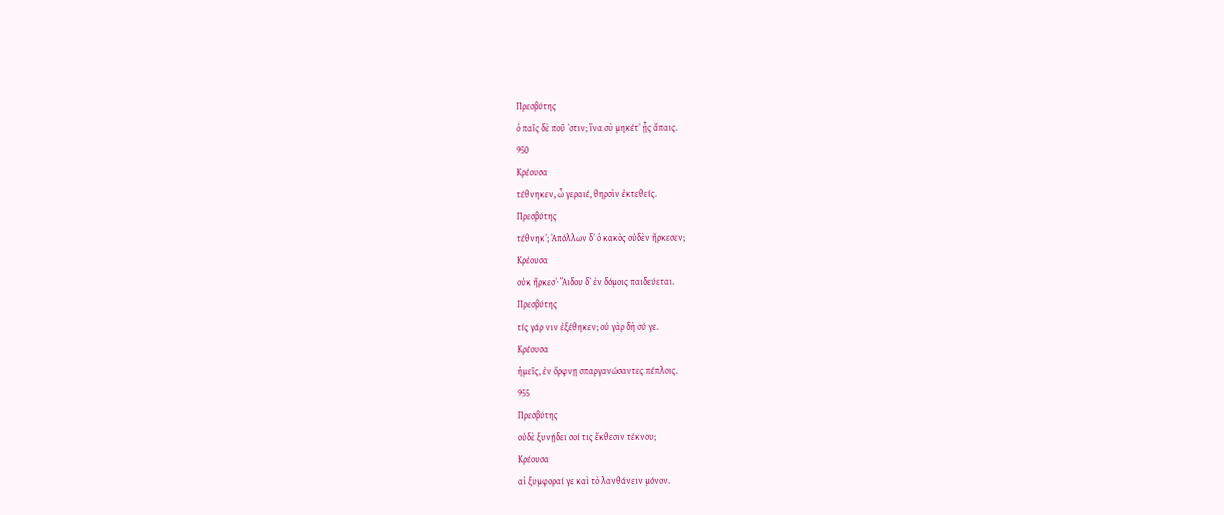Πρεσβύτης
ὁ παῖς δὲ ποῦ ʼστιν; ἵνα σὺ μηκέτʼ ᾖς ἄπαις.
950
Κρέουσα
τέθνηκεν, ὦ γεραιέ, θηρσὶν ἐκτεθείς.
Πρεσβύτης
τέθνηκʼ; Ἀπόλλων δʼ ὁ κακὸς οὐδὲν ἤρκεσεν;
Κρέουσα
οὐκ ἤρκεσʼ· Ἅιδου δʼ ἐν δόμοις παιδεύεται.
Πρεσβύτης
τίς γάρ νιν ἐξέθηκεν; οὐ γὰρ δὴ σύ γε.
Κρέουσα
ἡμεῖς, ἐν ὄρφνῃ σπαργανώσαντες πέπλοις.
955
Πρεσβύτης
οὐδὲ ξυνῄδει σοί τις ἔκθεσιν τέκνου;
Κρέουσα
αἱ ξυμφοραί γε καὶ τὸ λανθάνειν μόνον.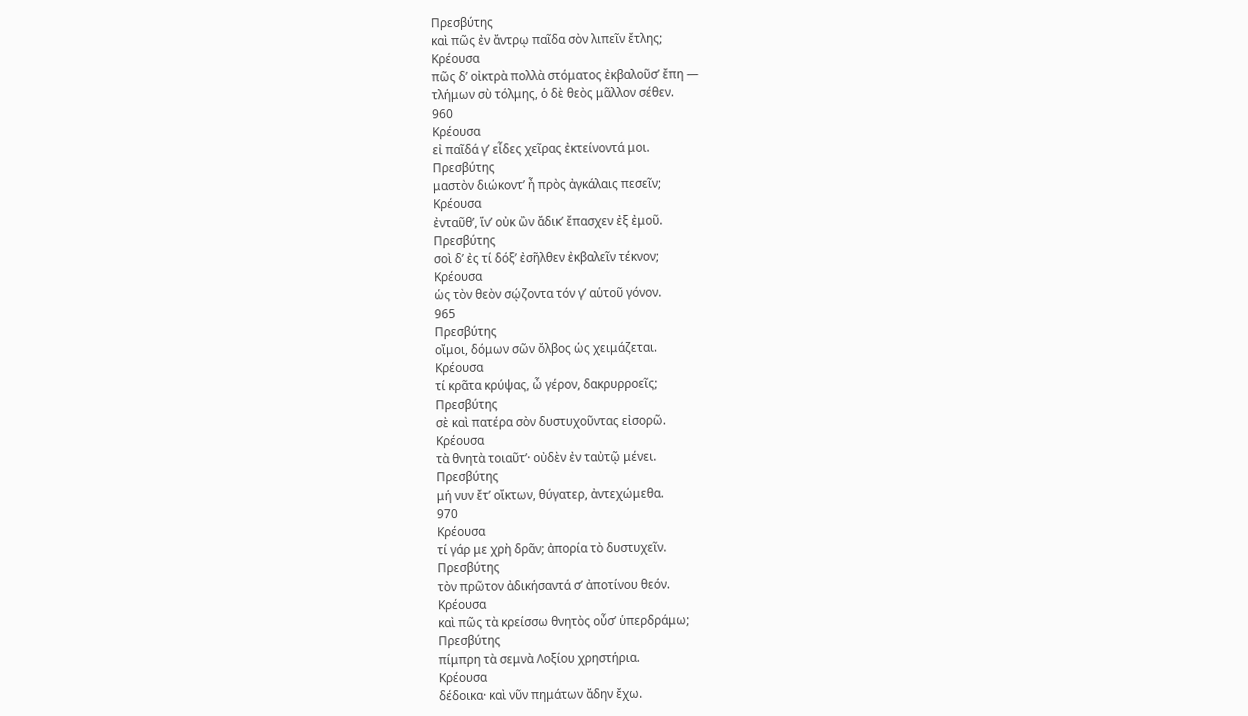Πρεσβύτης
καὶ πῶς ἐν ἄντρῳ παῖδα σὸν λιπεῖν ἔτλης;
Κρέουσα
πῶς δʼ οἰκτρὰ πολλὰ στόματος ἐκβαλοῦσʼ ἔπη —
τλήμων σὺ τόλμης, ὁ δὲ θεὸς μᾶλλον σέθεν.
960
Κρέουσα
εἰ παῖδά γʼ εἶδες χεῖρας ἐκτείνοντά μοι.
Πρεσβύτης
μαστὸν διώκοντʼ ἦ πρὸς ἀγκάλαις πεσεῖν;
Κρέουσα
ἐνταῦθʼ, ἵνʼ οὐκ ὢν ἄδικʼ ἔπασχεν ἐξ ἐμοῦ.
Πρεσβύτης
σοὶ δʼ ἐς τί δόξʼ ἐσῆλθεν ἐκβαλεῖν τέκνον;
Κρέουσα
ὡς τὸν θεὸν σῴζοντα τόν γʼ αὑτοῦ γόνον.
965
Πρεσβύτης
οἴμοι, δόμων σῶν ὄλβος ὡς χειμάζεται.
Κρέουσα
τί κρᾶτα κρύψας, ὦ γέρον, δακρυρροεῖς;
Πρεσβύτης
σὲ καὶ πατέρα σὸν δυστυχοῦντας εἰσορῶ.
Κρέουσα
τὰ θνητὰ τοιαῦτʼ· οὐδὲν ἐν ταὐτῷ μένει.
Πρεσβύτης
μή νυν ἔτʼ οἴκτων, θύγατερ, ἀντεχώμεθα.
970
Κρέουσα
τί γάρ με χρὴ δρᾶν; ἀπορία τὸ δυστυχεῖν.
Πρεσβύτης
τὸν πρῶτον ἀδικήσαντά σʼ ἀποτίνου θεόν.
Κρέουσα
καὶ πῶς τὰ κρείσσω θνητὸς οὖσʼ ὑπερδράμω;
Πρεσβύτης
πίμπρη τὰ σεμνὰ Λοξίου χρηστήρια.
Κρέουσα
δέδοικα· καὶ νῦν πημάτων ἄδην ἔχω.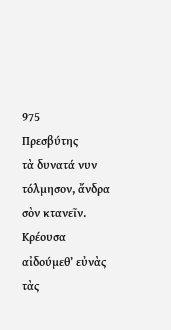975
Πρεσβύτης
τὰ δυνατά νυν τόλμησον, ἄνδρα σὸν κτανεῖν.
Κρέουσα
αἰδούμεθʼ εὐνὰς τὰς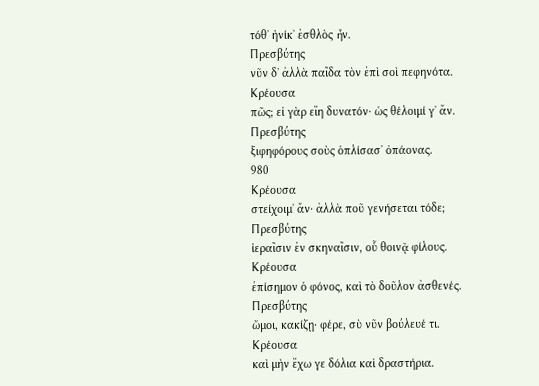τόθʼ ἡνίκʼ ἐσθλὸς ἦν.
Πρεσβύτης
νῦν δʼ ἀλλὰ παῖδα τὸν ἐπὶ σοὶ πεφηνότα.
Κρέουσα
πῶς; εἰ γὰρ εἴη δυνατόν· ὡς θέλοιμί γʼ ἄν.
Πρεσβύτης
ξιφηφόρους σοὺς ὁπλίσασʼ ὀπάονας.
980
Κρέουσα
στείχοιμʼ ἄν· ἀλλὰ ποῦ γενήσεται τόδε;
Πρεσβύτης
ἱεραῖσιν ἐν σκηναῖσιν, οὗ θοινᾷ φίλους.
Κρέουσα
ἐπίσημον ὁ φόνος, καὶ τὸ δοῦλον ἀσθενές.
Πρεσβύτης
ὤμοι, κακίζῃ· φέρε, σὺ νῦν βούλευέ τι.
Κρέουσα
καὶ μὴν ἔχω γε δόλια καὶ δραστήρια.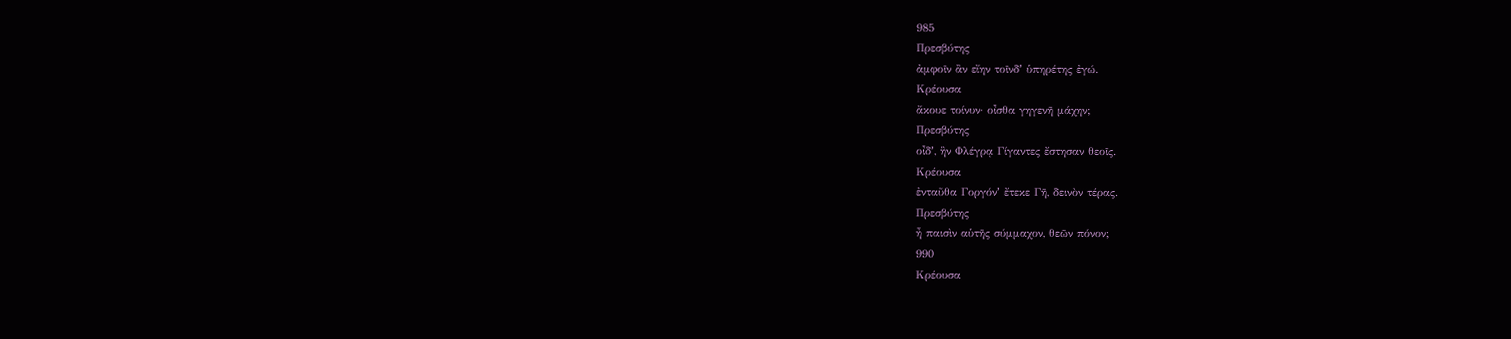985
Πρεσβύτης
ἀμφοῖν ἂν εἴην τοῖνδʼ ὑπηρέτης ἐγώ.
Κρέουσα
ἄκουε τοίνυν· οἶσθα γηγενῆ μάχην;
Πρεσβύτης
οἶδʼ, ἣν Φλέγρᾳ Γίγαντες ἔστησαν θεοῖς.
Κρέουσα
ἐνταῦθα Γοργόνʼ ἔτεκε Γῆ, δεινὸν τέρας.
Πρεσβύτης
ἦ παισὶν αὑτῆς σύμμαχον, θεῶν πόνον;
990
Κρέουσα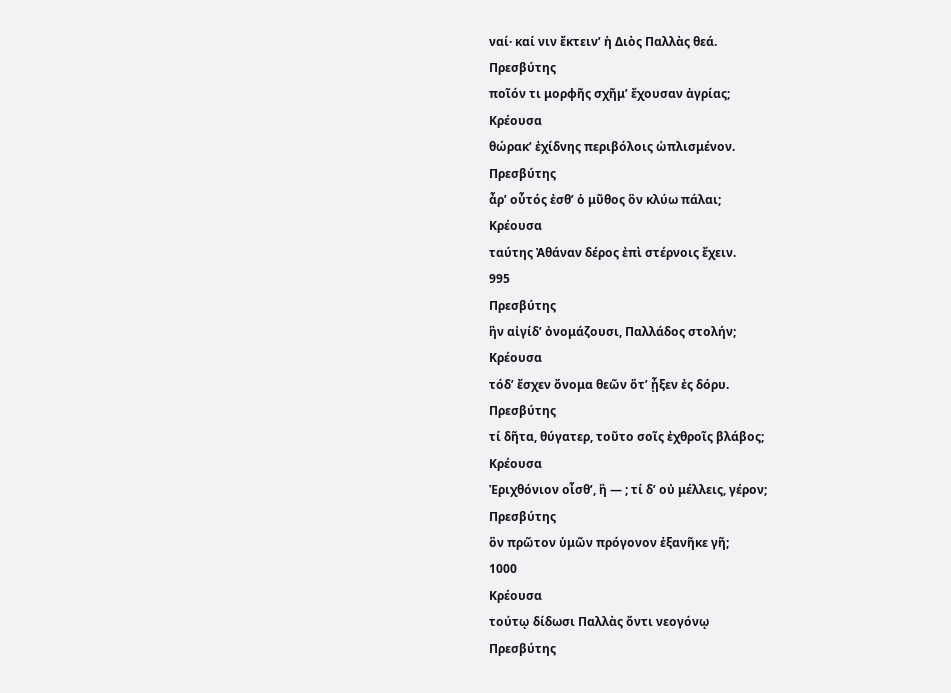ναί· καί νιν ἔκτεινʼ ἡ Διὸς Παλλὰς θεά.
Πρεσβύτης
ποῖόν τι μορφῆς σχῆμʼ ἔχουσαν ἀγρίας;
Κρέουσα
θώρακʼ ἐχίδνης περιβόλοις ὡπλισμένον.
Πρεσβύτης
ἆρʼ οὗτός ἐσθʼ ὁ μῦθος ὃν κλύω πάλαι;
Κρέουσα
ταύτης Ἀθάναν δέρος ἐπὶ στέρνοις ἔχειν.
995
Πρεσβύτης
ἣν αἰγίδʼ ὀνομάζουσι, Παλλάδος στολήν;
Κρέουσα
τόδʼ ἔσχεν ὄνομα θεῶν ὅτʼ ᾖξεν ἐς δόρυ.
Πρεσβύτης
τί δῆτα, θύγατερ, τοῦτο σοῖς ἐχθροῖς βλάβος;
Κρέουσα
Ἐριχθόνιον οἶσθʼ, ἢ — ; τί δʼ οὐ μέλλεις, γέρον;
Πρεσβύτης
ὃν πρῶτον ὑμῶν πρόγονον ἐξανῆκε γῆ;
1000
Κρέουσα
τούτῳ δίδωσι Παλλὰς ὄντι νεογόνῳ
Πρεσβύτης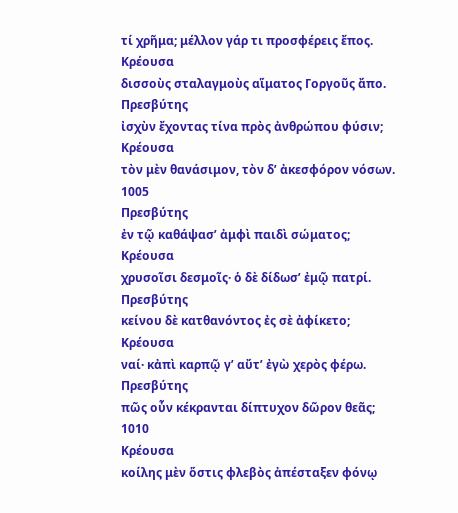τί χρῆμα; μέλλον γάρ τι προσφέρεις ἔπος.
Κρέουσα
δισσοὺς σταλαγμοὺς αἵματος Γοργοῦς ἄπο.
Πρεσβύτης
ἰσχὺν ἔχοντας τίνα πρὸς ἀνθρώπου φύσιν;
Κρέουσα
τὸν μὲν θανάσιμον, τὸν δʼ ἀκεσφόρον νόσων.
1005
Πρεσβύτης
ἐν τῷ καθάψασʼ ἀμφὶ παιδὶ σώματος;
Κρέουσα
χρυσοῖσι δεσμοῖς· ὁ δὲ δίδωσʼ ἐμῷ πατρί.
Πρεσβύτης
κείνου δὲ κατθανόντος ἐς σὲ ἀφίκετο;
Κρέουσα
ναί· κἀπὶ καρπῷ γʼ αὔτʼ ἐγὼ χερὸς φέρω.
Πρεσβύτης
πῶς οὖν κέκρανται δίπτυχον δῶρον θεᾶς;
1010
Κρέουσα
κοίλης μὲν ὅστις φλεβὸς ἀπέσταξεν φόνῳ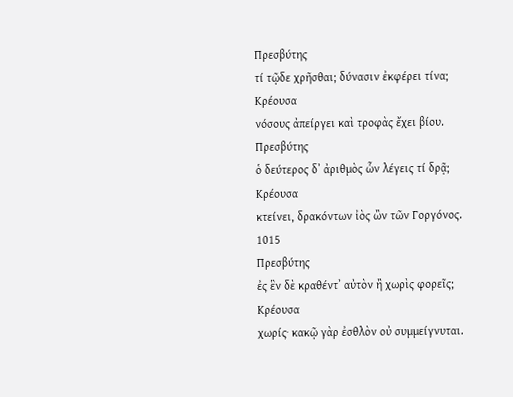Πρεσβύτης
τί τῷδε χρῆσθαι; δύνασιν ἐκφέρει τίνα;
Κρέουσα
νόσους ἀπείργει καὶ τροφὰς ἔχει βίου.
Πρεσβύτης
ὁ δεύτερος δʼ ἀριθμὸς ὧν λέγεις τί δρᾷ;
Κρέουσα
κτείνει, δρακόντων ἰὸς ὢν τῶν Γοργόνος.
1015
Πρεσβύτης
ἐς ἓν δὲ κραθέντʼ αὐτὸν ἢ χωρὶς φορεῖς;
Κρέουσα
χωρίς· κακῷ γὰρ ἐσθλὸν οὐ συμμείγνυται.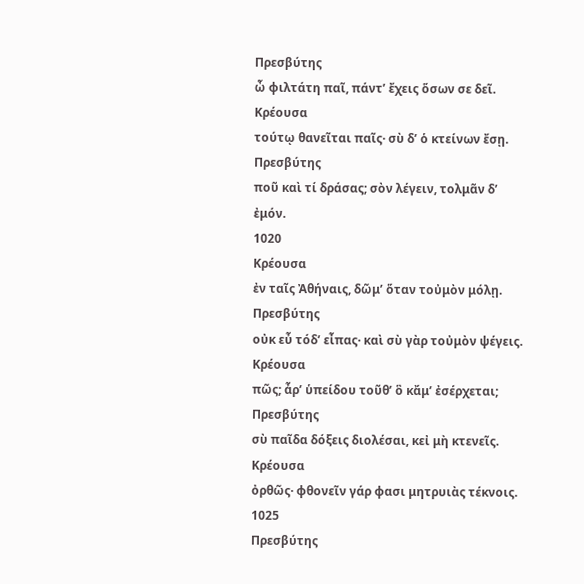Πρεσβύτης
ὦ φιλτάτη παῖ, πάντʼ ἔχεις ὅσων σε δεῖ.
Κρέουσα
τούτῳ θανεῖται παῖς· σὺ δʼ ὁ κτείνων ἔσῃ.
Πρεσβύτης
ποῦ καὶ τί δράσας; σὸν λέγειν, τολμᾶν δʼ ἐμόν.
1020
Κρέουσα
ἐν ταῖς Ἀθήναις, δῶμʼ ὅταν τοὐμὸν μόλῃ.
Πρεσβύτης
οὐκ εὖ τόδʼ εἶπας· καὶ σὺ γὰρ τοὐμὸν ψέγεις.
Κρέουσα
πῶς; ἆρʼ ὑπείδου τοῦθʼ ὃ κἄμʼ ἐσέρχεται;
Πρεσβύτης
σὺ παῖδα δόξεις διολέσαι, κεἰ μὴ κτενεῖς.
Κρέουσα
ὀρθῶς· φθονεῖν γάρ φασι μητρυιὰς τέκνοις.
1025
Πρεσβύτης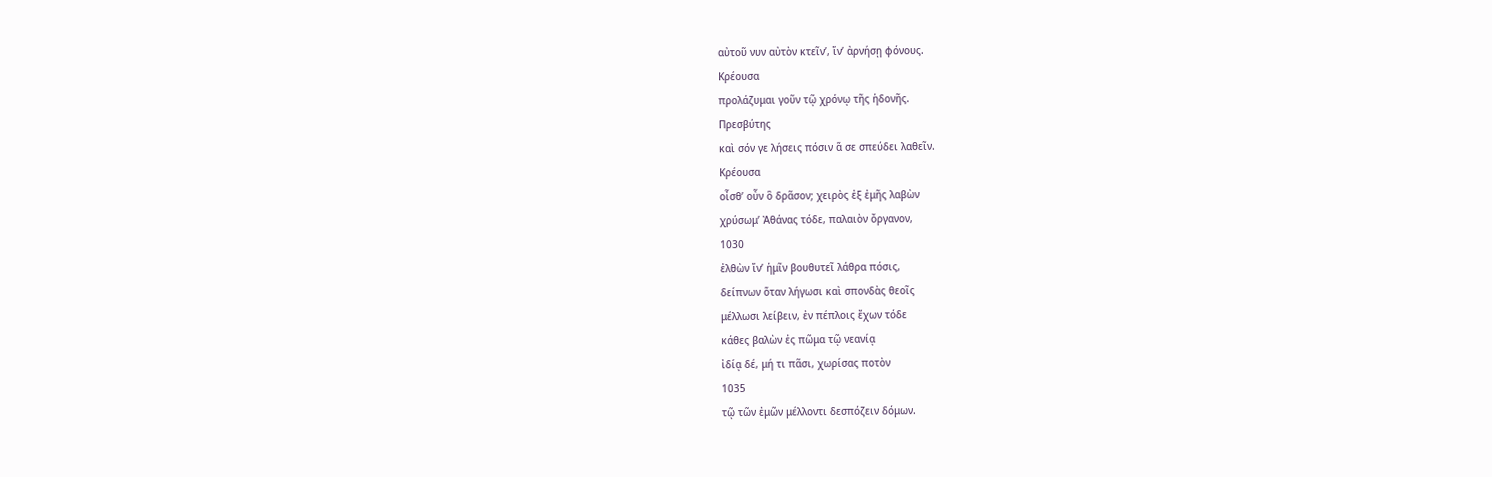αὐτοῦ νυν αὐτὸν κτεῖνʼ, ἵνʼ ἀρνήσῃ φόνους.
Κρέουσα
προλάζυμαι γοῦν τῷ χρόνῳ τῆς ἡδονῆς.
Πρεσβύτης
καὶ σόν γε λήσεις πόσιν ἅ σε σπεύδει λαθεῖν.
Κρέουσα
οἶσθʼ οὖν ὃ δρᾶσον; χειρὸς ἐξ ἐμῆς λαβὼν
χρύσωμʼ Ἀθάνας τόδε, παλαιὸν ὄργανον,
1030
ἐλθὼν ἵνʼ ἡμῖν βουθυτεῖ λάθρα πόσις,
δείπνων ὅταν λήγωσι καὶ σπονδὰς θεοῖς
μέλλωσι λείβειν, ἐν πέπλοις ἔχων τόδε
κάθες βαλὼν ἐς πῶμα τῷ νεανίᾳ
ἰδίᾳ δέ, μή τι πᾶσι, χωρίσας ποτὸν
1035
τῷ τῶν ἐμῶν μέλλοντι δεσπόζειν δόμων.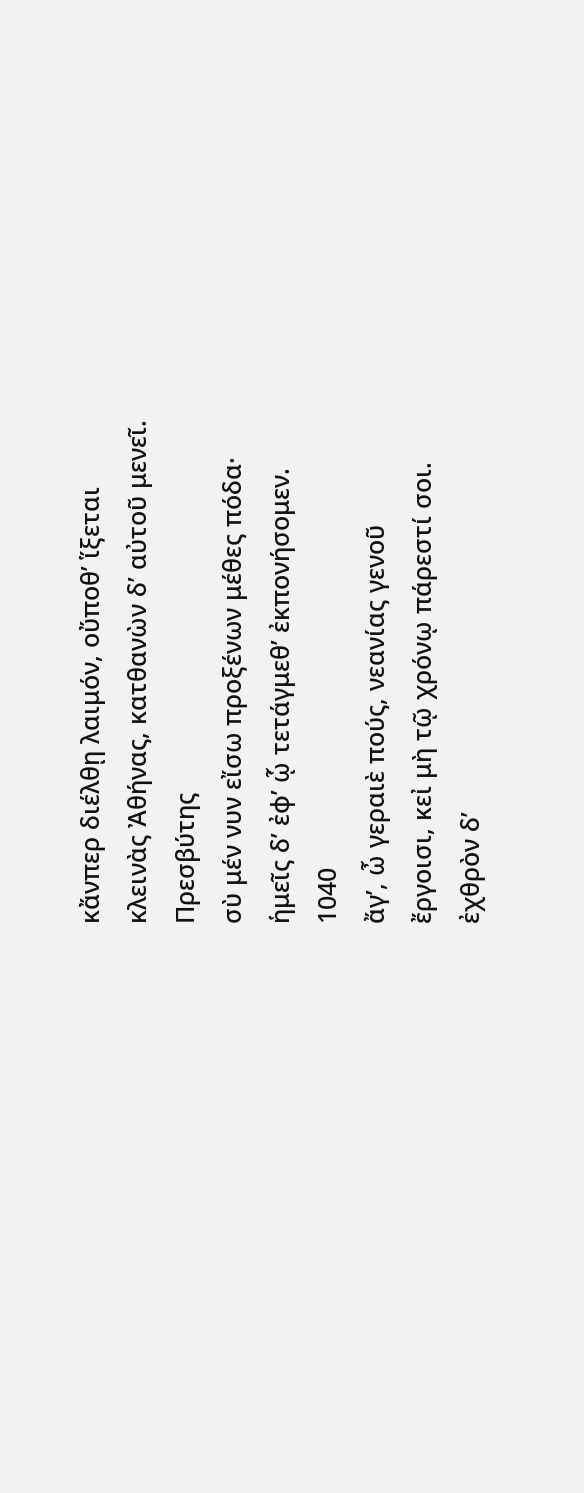κἄνπερ διέλθῃ λαιμόν, οὔποθʼ ἵξεται
κλεινὰς Ἀθήνας, κατθανὼν δʼ αὐτοῦ μενεῖ.
Πρεσβύτης
σὺ μέν νυν εἴσω προξένων μέθες πόδα·
ἡμεῖς δʼ ἐφʼ ᾧ τετάγμεθʼ ἐκπονήσομεν.
1040
ἄγʼ, ὦ γεραιὲ πούς, νεανίας γενοῦ
ἔργοισι, κεἰ μὴ τῷ χρόνῳ πάρεστί σοι.
ἐχθρὸν δʼ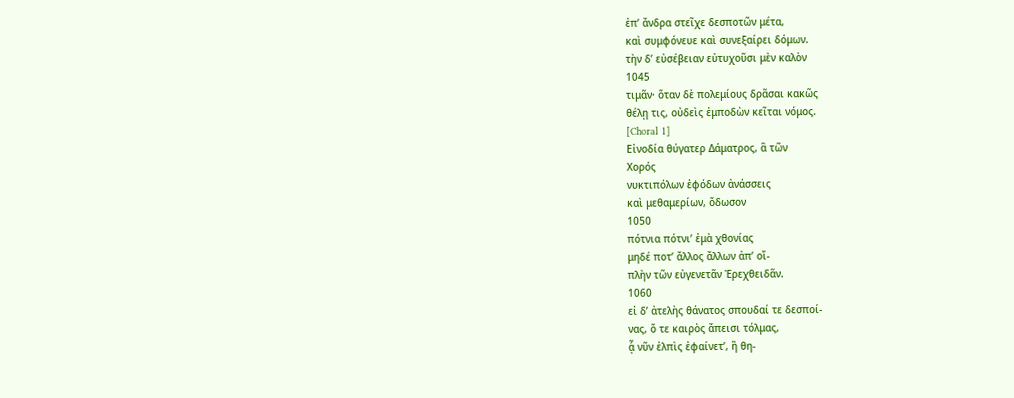ἐπʼ ἄνδρα στεῖχε δεσποτῶν μέτα,
καὶ συμφόνευε καὶ συνεξαίρει δόμων.
τὴν δʼ εὐσέβειαν εὐτυχοῦσι μὲν καλὸν
1045
τιμᾶν· ὅταν δὲ πολεμίους δρᾶσαι κακῶς
θέλῃ τις, οὐδεὶς ἐμποδὼν κεῖται νόμος.
[Choral 1]
Εἰνοδία θύγατερ Δάματρος, ἃ τῶν
Χορός
νυκτιπόλων ἐφόδων ἀνάσσεις
καὶ μεθαμερίων, ὅδωσον
1050
πότνια πότνιʼ ἐμὰ χθονίας
μηδέ ποτʼ ἄλλος ἄλλων ἀπʼ οἴ-
πλὴν τῶν εὐγενετᾶν Ἐρεχθειδᾶν.
1060
εἰ δʼ ἀτελὴς θάνατος σπουδαί τε δεσποί-
νας, ὅ τε καιρὸς ἄπεισι τόλμας,
ᾇ νῦν ἐλπὶς ἐφαίνετʼ, ἢ θη-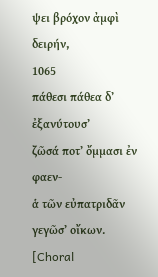ψει βρόχον ἀμφὶ δειρήν,
1065
πάθεσι πάθεα δʼ ἐξανύτουσʼ
ζῶσά ποτʼ ὄμμασι ἐν φαεν-
ἁ τῶν εὐπατριδᾶν γεγῶσʼ οἴκων.
[Choral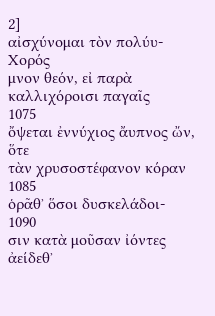2]
αἰσχύνομαι τὸν πολύυ-
Χορός
μνον θεόν, εἰ παρὰ καλλιχόροισι παγαῖς
1075
ὄψεται ἐννύχιος ἄυπνος ὤν, ὅτε
τὰν χρυσοστέφανον κόραν
1085
ὁρᾶθʼ ὅσοι δυσκελάδοι-
1090
σιν κατὰ μοῦσαν ἰόντες ἀείδεθʼ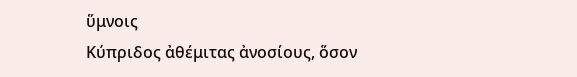ὕμνοις
Κύπριδος ἀθέμιτας ἀνοσίους, ὅσον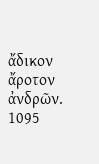ἄδικον ἄροτον ἀνδρῶν.
1095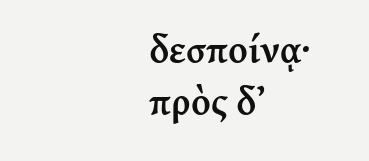δεσποίνᾳ· πρὸς δʼ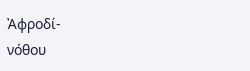Ἀφροδί-
νόθου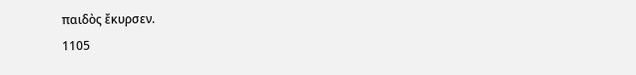παιδὸς ἔκυρσεν.
1105